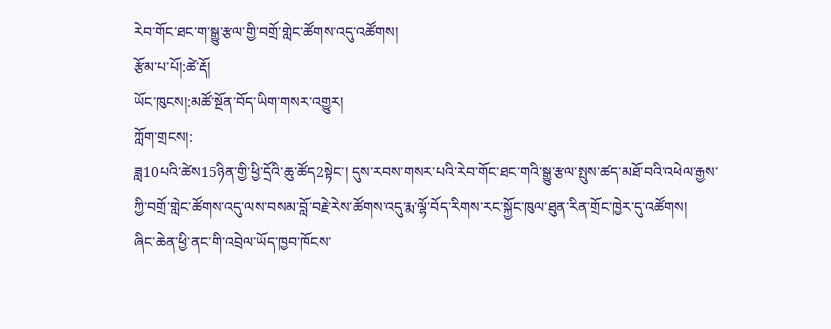རེབ་གོང་ཐང་ག་སྒྱུ་རྩལ་གྱི་བགྲོ་གླེང་ཚོགས་འདུ་འཚོགས།
རྩོམ་པ་པོ།:ཚེ་རྡོ།
ཡོང་ཁུངས།:མཚོ་སྔོན་བོད་ཡིག་གསར་འགྱུར།
ཀློག་གྲངས།:
ཟླ10པའི་ཚེས15ཉིན་གྱི་ཕྱི་དྲོའི་ཆུ་ཚོད2སྟེང་། དུས་རབས་གསར་པའི་རེབ་གོང་ཐང་གའི་སྒྱུ་རྩལ་སྤུས་ཚད་མཐོ་བའི་འཕེལ་རྒྱས་ཀྱི་བགྲོ་གླེང་ཚོགས་འདུ་ལས་བསམ་བློ་བརྗེ་རེས་ཚོགས་འདུ་རྨ་ལྷོ་བོད་རིགས་རང་སྐྱོང་ཁུལ་ཐུན་རིན་གྲོང་ཁྱེར་དུ་འཚོགས།
ཞིང་ཆེན་ཕྱི་ནང་གི་འབྲེལ་ཡོད་ཁྱབ་ཁོངས་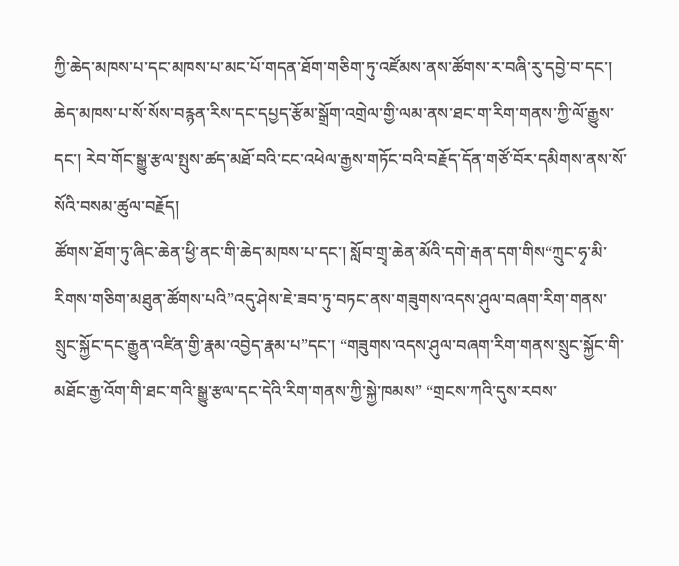ཀྱི་ཆེད་མཁས་པ་དང་མཁས་པ་མང་པོ་གདན་ཐོག་གཅིག་ཏུ་འཛོམས་ནས་ཚོགས་ར་བཞི་རུ་དབྱེ་བ་དང་། ཆེད་མཁས་པ་སོ་སོས་བརྙན་རིས་དང་དཔྱད་རྩོམ་སྒྲོག་འགྲེལ་གྱི་ལམ་ནས་ཐང་ག་རིག་གནས་ཀྱི་ལོ་རྒྱུས་དང་། རེབ་གོང་སྒྱུ་རྩལ་སྤུས་ཚད་མཐོ་བའི་ངང་འཕེལ་རྒྱས་གཏོང་བའི་བརྗོད་དོན་གཙོ་བོར་དམིགས་ནས་སོ་སོའི་བསམ་ཚུལ་བརྗོད།
ཚོགས་ཐོག་ཏུ་ཞིང་ཆེན་ཕྱི་ནང་གི་ཆེད་མཁས་པ་དང་། སློབ་གྲྭ་ཆེན་མོའི་དགེ་རྒན་དག་གིས“ཀྲུང་ཧྭ་མི་རིགས་གཅིག་མཐུན་ཚོགས་པའི”འདུ་ཤེས་ཇེ་ཟབ་ཏུ་བཏང་ནས་གཟུགས་འདས་ཤུལ་བཞག་རིག་གནས་སྲུང་སྐྱོང་དང་རྒྱུན་འཛིན་གྱི་རྣམ་འབྱེད་རྣམ་པ”དང་། “གཟུགས་འདས་ཤུལ་བཞག་རིག་གནས་སྲུང་སྐྱོང་གི་མཐོང་རྒྱ་འོག་གི་ཐང་གའི་སྒྱུ་རྩལ་དང་དེའི་རིག་གནས་ཀྱི་སྐྱེ་ཁམས” “གྲངས་ཀའི་དུས་རབས་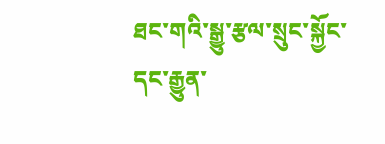ཐང་གའི་སྒྱུ་རྩལ་སྲུང་སྐྱོང་དང་རྒྱུན་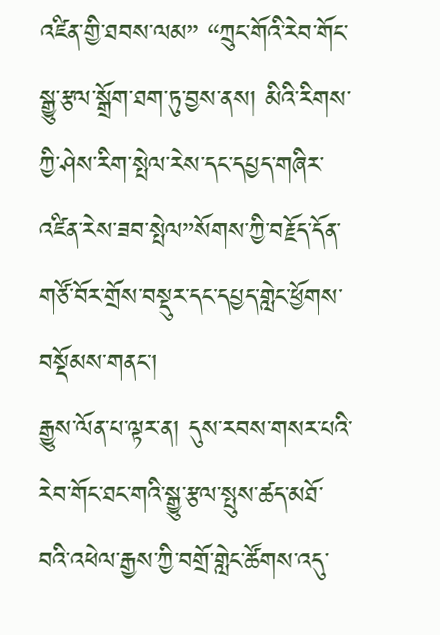འཛིན་གྱི་ཐབས་ལམ” “ཀྲུང་གོའི་རེབ་གོང་སྒྱུ་རྩལ་སྒྲོག་ཐག་ཏུ་བྱས་ནས། མིའི་རིགས་ཀྱི་ཤེས་རིག་སྤེལ་རེས་དང་དཔྱད་གཞིར་འཛིན་རེས་ཟབ་སྤེལ”སོགས་ཀྱི་བརྗོད་དོན་གཙོ་བོར་གྲོས་བསྡུར་དང་དཔྱད་གླེང་ཕྱོགས་བསྡོམས་གནང་།
རྒྱུས་ལོན་པ་ལྟར་ན། དུས་རབས་གསར་པའི་རེབ་གོང་ཐང་གའི་སྒྱུ་རྩལ་སྤུས་ཚད་མཐོ་བའི་འཕེལ་རྒྱས་ཀྱི་བགྲོ་གླེང་ཚོགས་འདུ་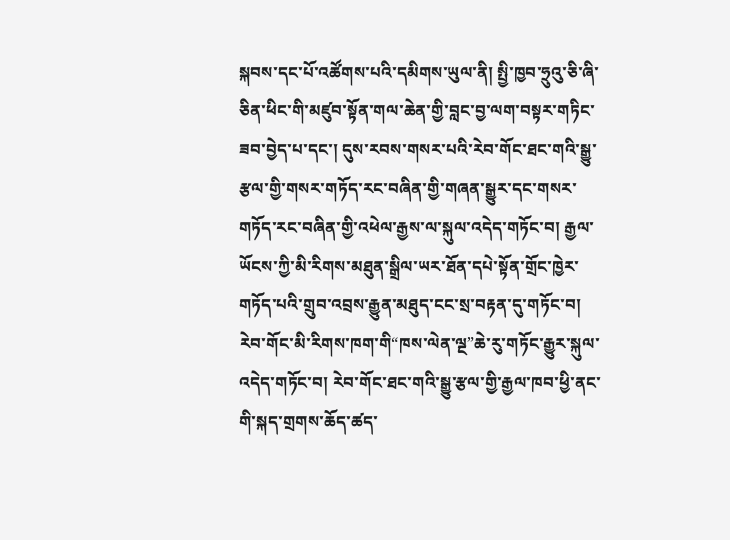སྐབས་དང་པོ་འཚོགས་པའི་དམིགས་ཡུལ་ནི། སྤྱི་ཁྱབ་ཧྲུའུ་ཅི་ཞི་ཅིན་ཕིང་གི་མཛུབ་སྟོན་གལ་ཆེན་གྱི་བླང་བྱ་ལག་བསྟར་གཏིང་ཟབ་བྱེད་པ་དང་། དུས་རབས་གསར་པའི་རེབ་གོང་ཐང་གའི་སྒྱུ་རྩལ་གྱི་གསར་གཏོད་རང་བཞིན་གྱི་གཞན་སྒྱུར་དང་གསར་གཏོད་རང་བཞིན་གྱི་འཕེལ་རྒྱས་ལ་སྐུལ་འདེད་གཏོང་བ། རྒྱལ་ཡོངས་ཀྱི་མི་རིགས་མཐུན་སྒྲིལ་ཡར་ཐོན་དཔེ་སྟོན་གྲོང་ཁྱེར་གཏོད་པའི་གྲུབ་འབྲས་རྒྱུན་མཐུད་ངང་སྲ་བརྟན་དུ་གཏོང་བ། རེབ་གོང་མི་རིགས་ཁག་གི“ཁས་ལེན་ལྔ”ཆེ་རུ་གཏོང་རྒྱུར་སྐུལ་འདེད་གཏོང་བ། རེབ་གོང་ཐང་གའི་སྒྱུ་རྩལ་གྱི་རྒྱལ་ཁབ་ཕྱི་ནང་གི་སྐད་གྲགས་ཆོད་ཚད་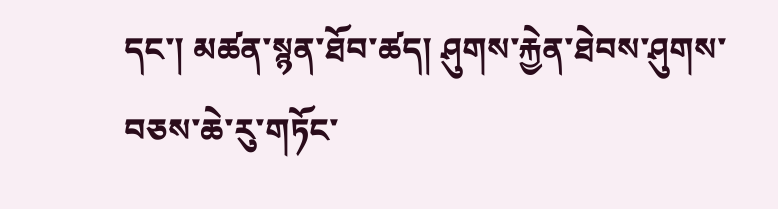དང་། མཚན་སྙན་ཐོབ་ཚད། ཤུགས་རྐྱེན་ཐེབས་ཤུགས་བཅས་ཆེ་རུ་གཏོང་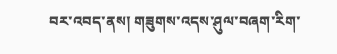བར་འབད་ནས། གཟུགས་འདས་ཤུལ་བཞག་རིག་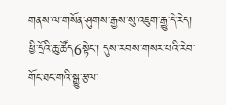གནས་ལ་གསོན་ཤུགས་རྒྱས་སུ་འཇུག་རྒྱུ་དེ་རེད།
ཕྱི་དྲོའི་ཆུ་ཚོད6སྟེང་། དུས་རབས་གསར་པའི་རེབ་གོང་ཐང་གའི་སྒྱུ་རྩལ་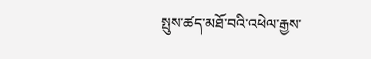སྤུས་ཚད་མཐོ་བའི་འཕེལ་རྒྱས་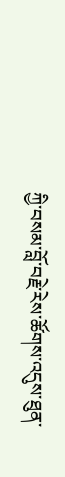ཀྱི་བསམ་བློ་བརྗེ་རེས་ཚོགས་འདུས་ཐུན་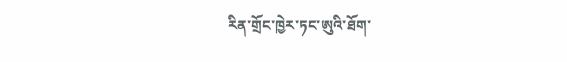རིན་གྲོང་ཁྱེར་ཏང་ཨུའི་ཐོག་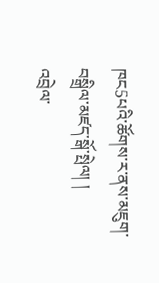ཁང5པའི་ཚོགས་ར་ནས་མཇུག་བསྒྲིལ་མཛད་སྒོ་སྤེལ། །
འབྲེལ་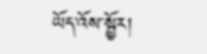ཡོད་འོས་སྦྱོར།